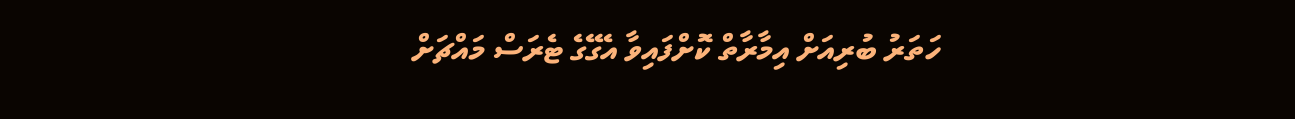ހަތަރު ބުރިއަށް އިމާރާތް ކޮށްފައިވާ އެގޭގެ ޓެރަސް މައްޗަށް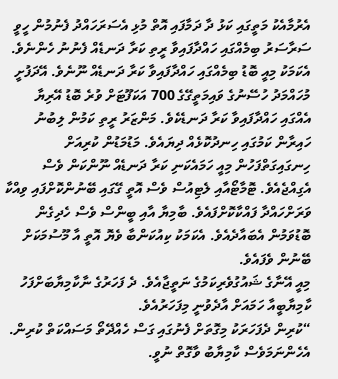އެރުމާއެކު މަތީގައި ކަޅު ދާ ދަމާފައި އޮތް މުޅި އެސަރަހައްދު ފެނުމުން ހީވީ ސަރާސަރު ބިމެއްގައި ހައްދާފައިވާ ރީތި ކަރާ ދަނޑެއް ފެނުނު ހެންނެވެ. އެކަމަކު މިއީ ބޮޑު ބިމެއްގައި ހައްދާފައިވާ ކަރާ ދަނޑެއް ނޫނެވެ. އޭދަފުށީ މުހައްމަދު ހުސޭނުގެ ވައިމަތީގޭގެ 700 އަކަފޫޓަށް ވުރެ ބޮޑު އޭރިޔާ އެއްގައި ހައްދާފައިވާ ކަރާ ދަނޑެކެވެ. މަންޒަރު ރީތި ކަމުން ލިބުނު ހައިރާން ކަމުގައި ހިނދުކޮޅެއް ދިޔައެވެ. މަޑުމަޑުން ކުރިއަށް ހިނގައިގަތްފަހުން މިއީ ހަމައެކަނި ކަރާ ދަނޑެއް ނޫންކަން ވެސް އެގިއްޖެއެވެ. ޓޮމާޓޯއާއި ލެޓިއުސް ވެސް އޮތީ ގޭގައި ބޭނުންކޮށްފައި ވިއްކާ ވަރަށްހައްދާ ފައްކާކޮށްފައެވެ. ބާމިޔާ އާއި ބީންސް ވެސް ހެދިގެން ބޮޑުވަމުން އެބައާދެއެވެ. އެކަމަކު ކިއުކަންބާ ވެޔޮ އޮތީ އާ މޫސުމަކަށް ބޭނުން ވެފައެވެ.
މިއީ އޭނާގެ ޝައުގުވެރިކަމުގެ ނަތީޖާއެވެ. ދެ ފަހަރުގެ ނާކާމިޔާބަށްފަހު ކާމިޔާބީއާ ހަމައަށް އާދެވުނީ މިފަހަރުއެވެ.
“ކުރިން ދެފަހަރަކު މިގޮތަށް ފެނުގައި ގަސް ހެއްދޭތޯ މަސައްކަތް ކުރިން. އެހެންނަމަވެސް ކާމިޔާބު ވާގޮތް ނުވީ.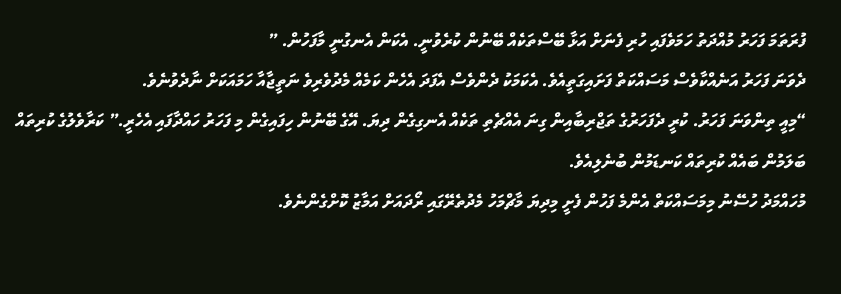ފުރަތަމަ ފަހަރު މުއްދަތު ހަމަވެފައި ހުރި ފެނަށް އަޅާ ބޭސްތަކެއް ބޭނުން ކުރެވުނީ. އެކަން އެނގުނީ މާފަހުން. ”
ދެވަނަ ފަހަރު އަނެއްކާވެސް މަސައްކަތް ފަށައިގަތީއެވެ. އެކަމަކު ދެންވެސް އެފަދަ އެހެން ކަމެއް މެދުވެރިވެ ނަތީޖާއާ ހަމައަކަށް ނާދެވުނެވެ.
“މިއީ ތިންވަނަ ފަހަރު. ކުރީ ދެފަހަރުގެ ތަޖްރިބާއިން ގިނަ އެއްޗެތި ތަކެއް އެނގިގެން ދިޔަ. އޭގެ ބޭނުން ހިފައިގެން މި ފަހަރު ހައްދާފައި އެހެރީ.” ކަރާވެލުގެ ކުރިތައް ބަލަމުން ބައެއް ކުރިތައް ކަނޑަމުން ބުނެލިއެވެ.
މުހައްމަދު ހުސޭނު މިމަސައްކަތް އެންމެ ފަހުން ފެށީ މިދިޔަ މާޗްމަހު މެދުތެރޭގައި ރޯދައަށް އަމާޒު ކޮށްގެންނެވެ.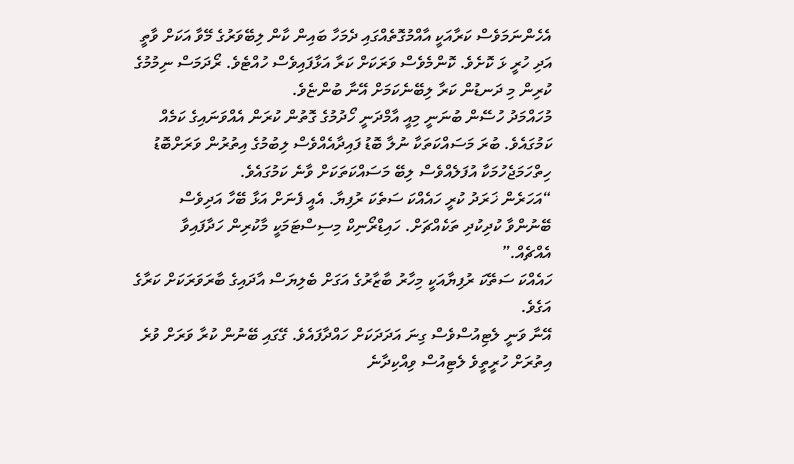އެހެންނަމަވެސް ކަރާއަކީ އާއްމުގޮތެއްގައި ދެމަހާ ބައިން ކާން ލިބޭވަރުގެ މޭވާ އަކަށް ވާތީ އަދި ހުރީ ޅަ ކޮށެވެ. ކޮންމެވެސް ވަރަކަށް ކަރާ އަޅާފައިވެސް ހުއްޓެވެ. ރޯދަމަސް ނިމުމުގެ ކުރިން މި ދަނޑުން ކަރާ ލިބޭނެކަމަށް އޭނާ ބުންޏެވެ.
މުހައްމަދު ހުސޭން ބުނަނީ މިއީ އާމްދަނީ ހޯދުމުގެ ގޮތުން ކުރަން އެއްވަނައިގެ ކަމެއް ކަމުގައެވެ. ބުރަ މަސައްކަތަކާ ނުލާ ބޮޑު ފައިދާއެއްވެސް ލިބުމުގެ އިތުރުން ވަރަށްބޮޑު ހިތްހަމަޖެހުމަކާ އުފަލެއްވެސް ލިބޭ މަސައްކަތަކަށް ވާނެ ކަމުގައެވެ.
“އަހަރެން ޚަރަދު ކުރީ ހައެއްކަ ސަތެކަ ރުފިޔާ. އެއީ ފެނަށް އަޅާ ބޭހާ އަދިވެސް ބޭނުންވާ ކުދިކުދި ތަކެއްޗަށް. ހައިޑްރޯނިކް މިސިސްޓަމަކީ މާކުރިން ހަދާފައިވާ އެއްޗެއް.”
ހައެއްކަ ސަތޭކަ ރުފިޔާއަކީ މިހާރު ބާޒާރުގެ އަގަށް ބެލިޔަސް އާދައިގެ ބާރަވަރަކަށް ކަރާގެ އަގެވެ.
އޭނާ ވަނީ ލެޓިއުސްވެސް ގިނަ އަދަދަކަށް ހައްދާފައެވެ. ގޭގައި ބޭނުން ކުރާ ވަރަށް ވުރެ އިތުރަށް ހުރީތީވެ ލެޓިއުސް ވިއްކިދާނެ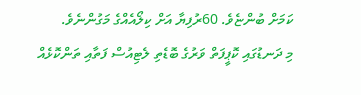ކަމަށް ބުންޏެވެ. 60ރުފިޔާ އަށް ކިލޯއެއްގެ މަގުންނެވެ.
މި ދަނޑުގައި ކޮޕީފަތް ވަރުގެ ބޮޑެތި ލެޓިއުސް ފަތާއި ތަންކޮޅެއް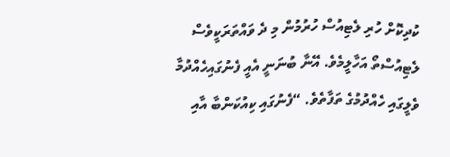ކުދިކޮށް ހުރި ލެޓިއުސް ހުރުމުން މި ދެ ވައްތަރަކީވެސް ލެޓިއުސްތޯ އަހާލީމެވެ. އޭނާ ބުނަނީ އެއީ ފެނުގައިހެއްދުމާ ވެލީގައި ހެއްދުމުގެ ތަފާތެވެ. “ފެނުގައި ކިއުކަންބާ އާއި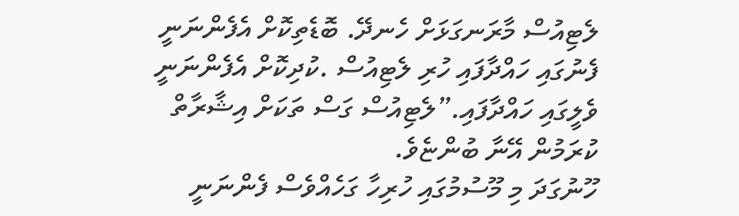ލެޓިއުސް މާރަނގަޅަށް ހެނދޭ. ބޮޑެތިކޮށް އެފެންނަނީ ފެނުގައި ހައްދާފައި ހުރި ލެޓިއުސް .ކުދިކޮށް އެފެންނަނީ ވެލީގައި ހައްދާފައި.”ލެޓިއުސް ގަސް ތަކަށް އިޝާރާތް ކުރަމުން އޭނާ ބުންޏެވެ.
ހޫނުގަދަ މި މޫސުމުގައި ހުރިހާ ގަހެއްވެސް ފެންނަނީ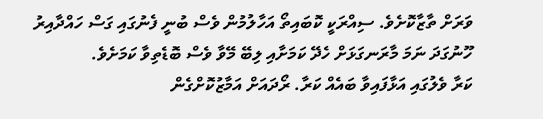ވަރަށް ތާޒާކޮށެވެ. ސިއްރަކީ ކޮބައިތޯ އަހާލުމުން ވެސް ބުނީ ފެނުގައި ގަސް ހައްދާއިރު ހޫނުގަދަ ނަމަ މާރަނގަޅަށް ހެދޭ ކަމަށާއި ލިބޭ މޭވާ ވެސް ބޮޑެތިވާ ކަމަށެވެ.
ކަރާ ވެލުގައި އަޅާފައިވާ ބައެއް ކަރާ. ރޯދައަށް އަމާޒުކޮށްގެން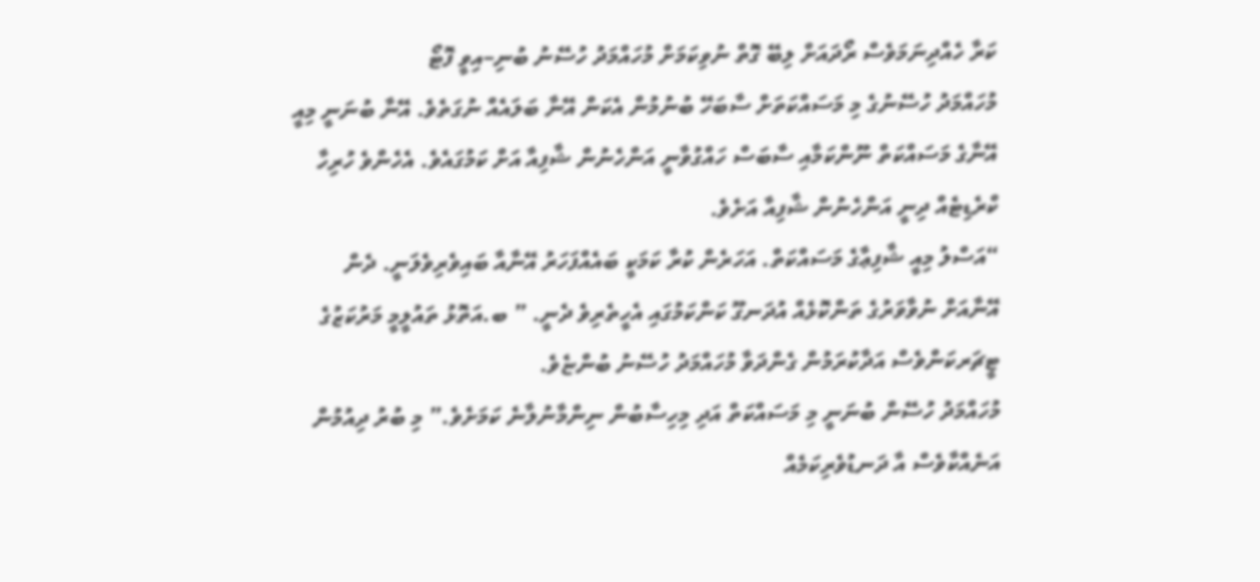ކަރާ ހެއްދިނަމަވެސް ރޯދައަށް ލިބޭ ގޮތް ނުވިކަމަށް މުހައްމަދު ހުސޭނު ބުނި–އިވީ ފޮޓޯ
މުހައްމަދު ހުސޭނުގެ މި މަސައްކަތަށް ސާބަހޭ ބުނުމުން އެކަން އޭނާ ބަލައެއް ނުގަތެވެ. އޭނާ ބުނަނީ މިއީ އޭނާގެ މަސައްކަތް ނޫންކަމާއި ސާބަސް ހައްގުވާނީ އަންހެނުން ޝާފިއާ އަށް ކަމުގައެވެ. އެހެންވެ ހުރިހާ ކްރެޑިޓެއް ދިނީ އަންހެނުން ޝާފިއާ އަށެވެ.
“އަސްލު މިއީ ޝާފިޢާގެ މަސައްކަތް. އަހަރެން ކުރާ ކަމަކީ ބައެއްފަހަރު އޭނާއާ ބައިވެރިވެލަނީ. ދެން އޭނާއަށް ނުވާވަރުގެ ތަންކޮޅެއް އުދަނގޫ ކަންކަމުގައި އެހީތެރިވެ ދެނީ. ” ބ.އަތޮޅު ތައުލީމީ މަރުކަޒުގެ ޓީޗަރކަންވެސް އަދާކުރަމުން ގެންދަވާ މުހައްމަދު ހުސޭނު ބުންޏެވެ.
މުހައްމަދު ހުސޭން ބުނަނީ މި މަސައްކަތް އަދި މިހިސާބުން ނިންމާނުލާނެ ކަމަށެވެ.” މި ބުރު ދިއުމުން އަނެއްކާވެސް އާ ދަނޑުވެރިކަމެއް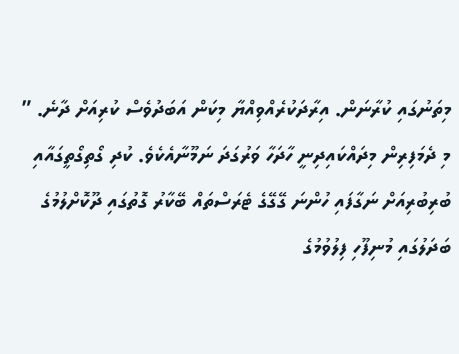މިތަނުގައި ކުރާނަން. އިރާދަކުރެއްވިއްޔާ މިކަން އަބަދުވެސް ކުރިއަށް ދާނެ. ”
މި ދެމަފިރިން މިދައްކައިދިނީ ހާދަހާ ވަރުގަދަ ނަމޫނާއެކެވެ. ކުދި ގޯތިގޯތީގައާއި ބުރިބުރިއަށް ނަގާފައި ހުންނަ ގޭގޭގެ ޓެރަސްތައް ބޭކާރު ގޮތުގައި ދޫކޮށްލުމުގެ ބަދަލުގައި މުނިފޫހި ފިލުވުމުގެ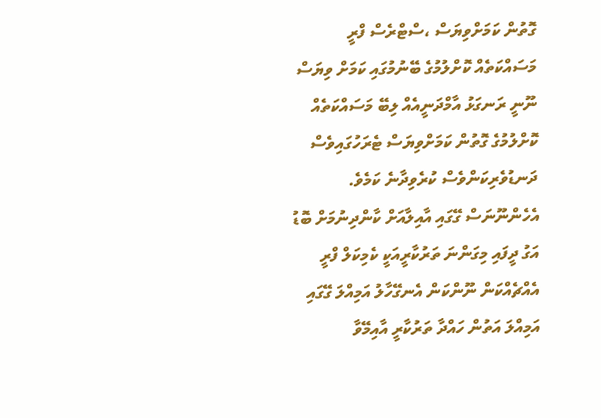ގޮތުން ކަމަށްވިޔަސް ،ސްޓްރެސް ފްރީ މަސައްކަތެއް ކޮށްލުމުގެ ބޭނުމުގައި ކަމަށް ވިޔަސް ނޫނީ ރަނގަޅު އާމްދަނީއެއް ލިބޭ މަސައްކަތެއް ކޮށްލުމުގެ ގޮތުން ކަމަށްވިޔަސް ޓެރަހުގައިވެސް ދަނޑުވެރިކަންވެސް ކުރެވިދާނެ ކަމެވެ.
އެހެންނޫނަސް ގޭގައި އާއިލާއަށް ކާންދިނުމަށް ބޮޑު އަގު ދީފައި މިގަންނަ ތަރުކާރީއަކީ ކެމިކަލް ފްރީ އެއްޗެއްކަން ނޫންކަން އެނގޭހާލު އަމިއްލަ ގޭގައި އަމިއްލަ އަތުން ހައްދާ ތަރުކާރީ އާއިމޭވާ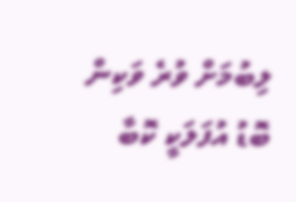ލިބުމަށް ވުރެ ވަކިން ބޮޑު އުފަލަކީ ކޮބާ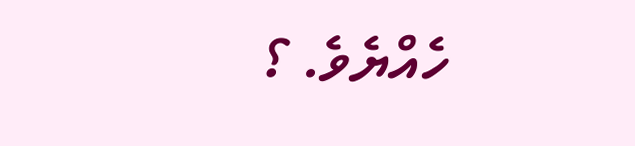ހެއްޔެވެ. ؟